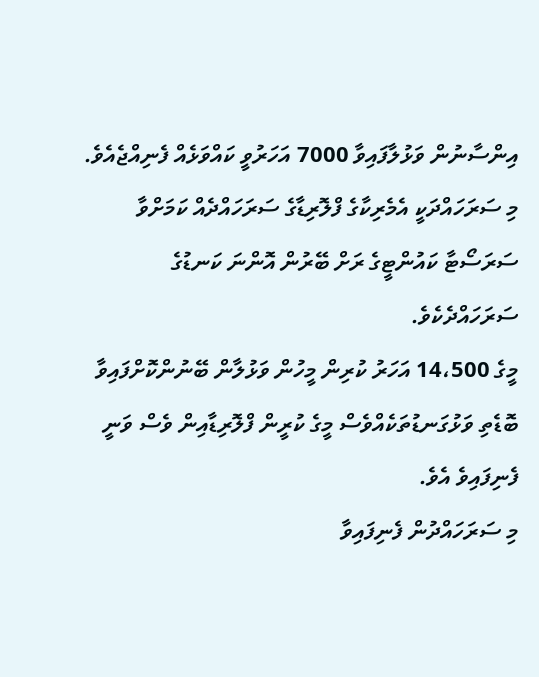އިންސާނުން ވަޅުލާފައިވާ 7000 އަހަރުވީ ކައްވަޅެއް ފެނިއްޖެއެވެ.
މި ސަރަހައްދަކީ އެމެރިކާގެ ފްލޮރިޑާގެ ސަރަހައްދެއް ކަމަށްވާ ސަރަސޯޓާ ކައުންޓީގެ ރަށް ބޭރުން އޮންނަ ކަނޑުގެ ސަރަހައްދެކެވެ.
މީގެ 14،500 އަހަރު ކުރިން މީހުން ވަޅުލާން ބޭނުންކޮށްފައިވާ ބޮޑެތި ވަޅުގަނޑުތަކެއްވެސް މީގެ ކުރީން ފްލޮރިޑާއިން ވެސް ވަނީ ފެނިފައިވެ އެވެ.
މި ސަރަހައްދުން ފެނިފައިވާ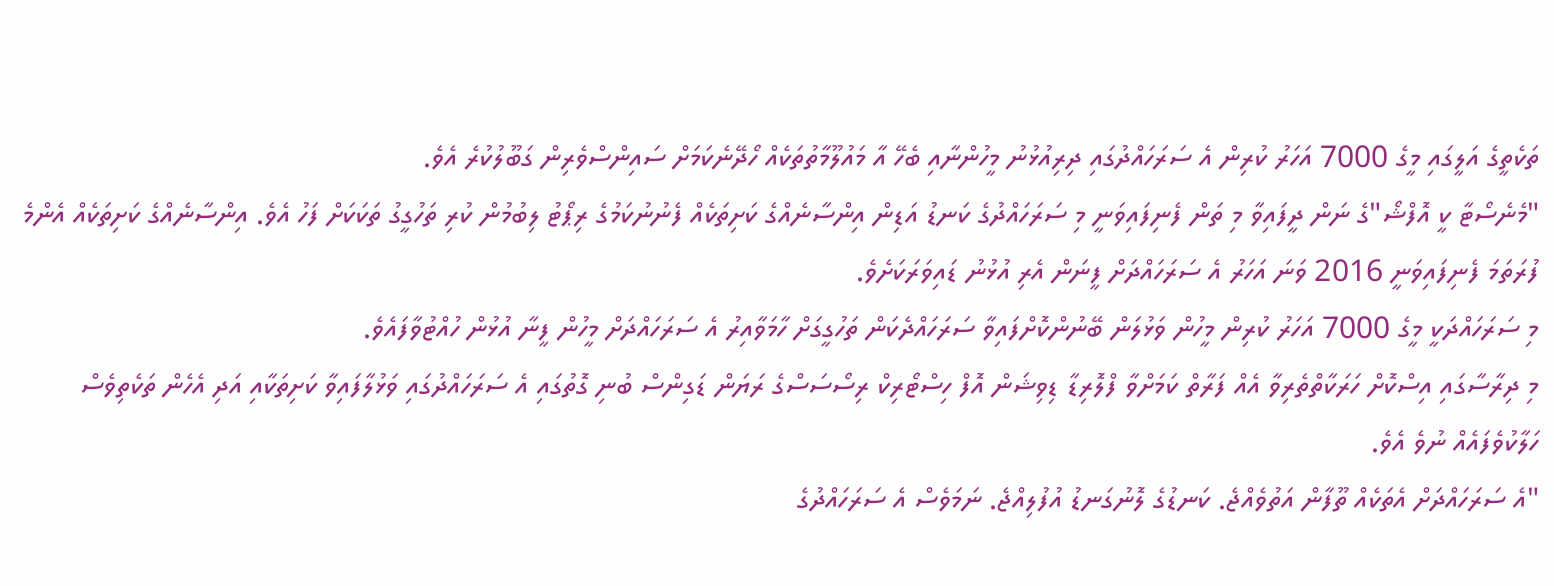ތަކެތީގެ އަލީގައި މީގެ 7000 އަހަރު ކުރިން އެ ސަރަހައްދުގައި ދިރިއުޅުނު މީހުންނާއި ބެހޭ އާ މައުލޫމާތުތަކެއް ހޯދޭނެކަމަށް ސައިންސްވެރިން ގަބޫލުކުރެ އެވެ.
"މެނެސޯޓާ ކީ އޮފްޝޯ"ގެ ނަން ދީފައިވާ މި ތަން ފެނިފައިވަނީ މި ސަރަހައްދުގެ ކަނޑު އަޑިން އިންސާނެއްގެ ކަށިތަކެއް ފެނުނުކަމުގެ ރިޕޯޓު ލިބުމުން ކުރި ތަހުގީގު ތަކަކަށް ފަހު އެވެ. އިންސާނެއްގެ ކަށިތަކެއް އެންމެ ފުރަތަމަ ފެނިފައިވަނީ 2016 ވަނަ އަހަރު އެ ސަރަހައްދަށް ފީނަން އެރި އުޅުނު ޑައިވަރަކަށެވެ.
މި ސަރަހައްދަކީ މީގެ 7000 އަހަރު ކުރިން މީހުން ވަޅުލަން ބޭނުންކޮށްފައިވާ ސަރަހައްދެކަން ތަހުގީގަށް ހާމަވާއިރު އެ ސަރަހައްދަށް މީހުން ފީނާ އުޅުން ހުއްޓުވާފައެވެ.
މި ދިރާސާގައި އިސްކޮށް ހަރަކާތްތެރިވާ އެއް ފަރާތް ކަމަށްވާ ފްލޮރިޑާ ޑިވިޝަން އޮފް ހިސްޓޯރިކް ރިސޯސަސްގެ ރަޔަން ޑަގިންސް ބުނި ގޮތުގައި އެ ސަރަހައްދުގައި ވަޅުލާފައިވާ ކަށިތަކާއި އަދި އެހެން ތަކެތިވެސް ހަލާކުވެފައެއް ނުވެ އެވެ.
"އެ ސަރަހައްދަށް އެތަކެއް ތޫފާން އަތުވެއްޖެ. ކަނޑުގެ ލޮނުގަނޑު އުފުލިއްޖެ. ނަމަވެސް އެ ސަރަހައްދުގެ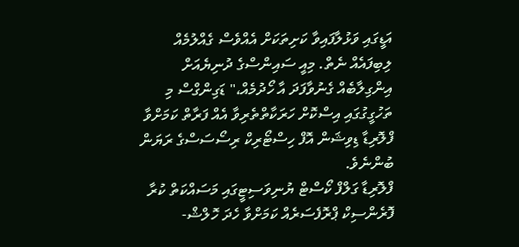އަޑީގައި ވަޅުލާފައިވާ ކަށިތަކަށް އެއްވެސް ގެއްލުމެއް ލިބިފައެއް ނެތް. މިއީ ސައިންސްގެ ދުނިޔެއަށް އިންގިލާބެއް ގެނުވާފަދަ އާ ހޯދުމެއް،" ޑަގިންގްސް މި ތަހުގީގުގައި އިސްކޮށް ހަރަކާތްތެރިވާ އެއް ފަރާތް ކަމަށްވާ ފްލޮރިޑާ ޑިވިޝަން އޮފް ހިސްޓޯރިކް ރިސޯސަސްގެ ރަޔަން ބުންނެވެ.
ފްލޮރިޑާ ގަލްފް ކޯސްޓް ޔުނިވަސިޓީގައި މަސައްކަތް ކުރާ ފޮރެންސިކް ޕްރޮފެސަރެއް ކަމަށްވާ ހެދަ ހޮލްޝް-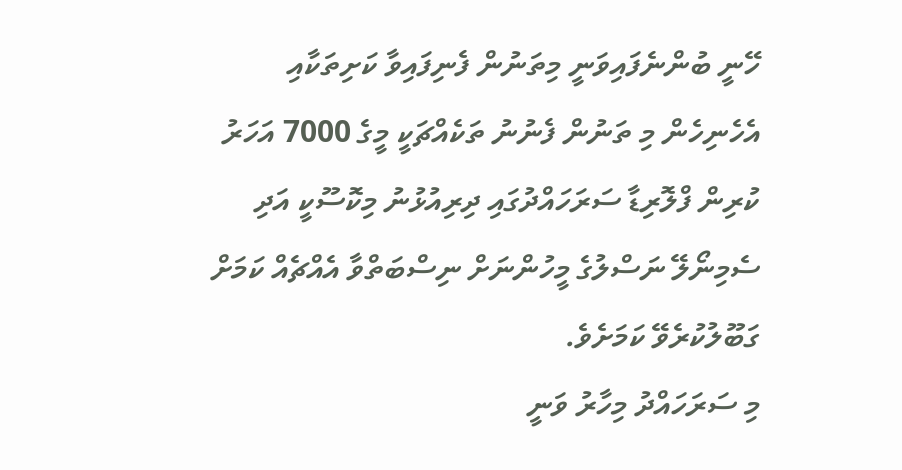ހޭނީ ބުންނެފައިވަނީ މިތަނުން ފެނިފައިވާ ކަށިތަކާއި އެހެނިހެން މި ތަނުން ފެނުނު ތަކެއްޗަކީ މީގެ 7000 އަހަރު ކުރިން ފްލޮރިޑާ ސަރަހައްދުގައި ދިރިއުޅުނު މިކޮސޫކީ އަދި ސެމިނޯލޭ ނަސްލުގެ މީހުންނަށް ނިސްބަތްވާ އެއްޗެއް ކަމަށް ގަބޫލުކުރެވޭ ކަމަށެވެ.
މި ސަރަހައްދު މިހާރު ވަނީ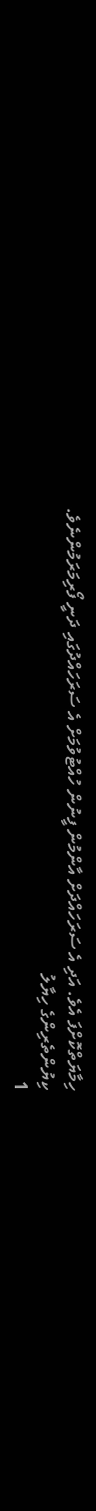ހިމާޔަތްކޮށްފަ އެވެ. އަދި އެ ސަރަހައްދަށް އާންމުން ފީނުން ހުއްޓުވުމަށް އެ ސަރަހައްދުގައި ދަނީ ފޯރިމަރަމުންނެވެ.
ކިޔުންތެރިންގެ ހިޔާލު
1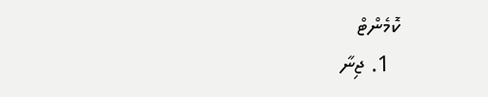ކޮމެންޓް
  1. ޖިނާ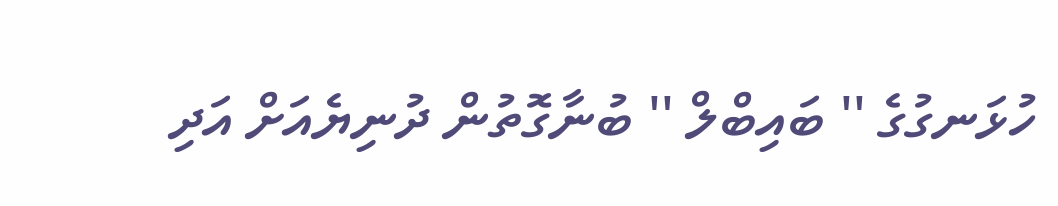ހުޅަނގުގެ '' ބައިބްލް '' ބުނާގޮތުން ދުނިޔެއަށް އަދި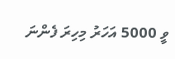ވީ 5000 އަހަރު މިހިރަ ފެންނަ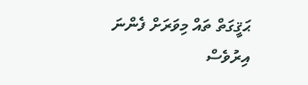ޙަޤީގަތް ތައް މިވަރަށް ފެންނަ އިރުވެސް